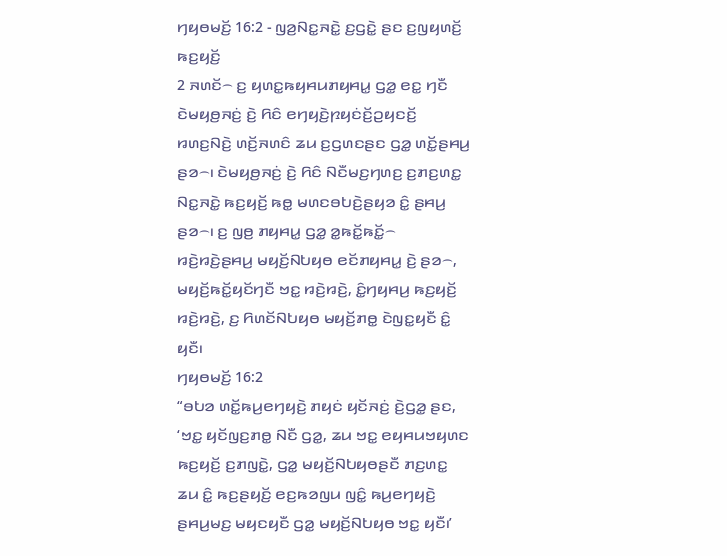ꤚꤟꤥꤗꤢꤩ꤬ 16:2 - ꤜꤤ꤬ꤡꤢ꤭ꤏꤢꤧ꤭ ꤢ꤬ꤞꤢꤧ꤭ ꤔꤢ ꤢ꤬ꤜꤟꤛꤢꤩ꤬ ꤒꤢ꤬ꤟꤢꤩ꤬
2 ꤏꤛꤢꤩ꤮ ꤢ꤬ ꤟꤛꤢ꤭ꤒꤟꤌꤣꤊꤟꤌꤣ꤭ ꤞꤤ꤭ ꤕꤢ꤭ ꤚꤢꤪ ꤢꤧꤗꤟꤥ꤬ꤏꤢꤦ꤬ ꤢꤧ꤬ ꤖꤢꤨ ꤕꤚꤟꤢꤧ꤬ꤐꤟꤢꤦꤢꤩ꤬ꤑꤟꤢꤢꤩ꤬ ꤙꤛꤢ꤬ꤡꤢꤧ꤬ ꤛꤢꤩ꤬ꤏꤛꤢꤨ ꤘꤣ ꤢ꤬ꤞꤛꤢꤔꤢ ꤞꤤ꤭ ꤛꤢꤩ꤭ꤔꤌꤣ꤬ ꤔꤤ꤮꤯ ꤢꤧꤗꤟꤥ꤬ꤏꤢꤦ꤬ ꤢꤧ꤬ ꤖꤢꤨ ꤡꤢꤪꤗꤢ꤬ꤚꤛꤢ꤬ ꤢ꤬ꤊꤢ꤬ꤛꤢ꤭ ꤡꤢ꤭ꤏꤢꤧ꤭ ꤒꤢ꤬ꤟꤢꤩ꤬ ꤒꤥ꤭ ꤗꤛꤢꤋꤝꤢꤧ꤬ꤔꤟꤤ ꤢꤨ꤭ ꤔꤌꤣ꤬ ꤔꤤ꤮꤯ ꤢ꤬ ꤜꤥ꤬ ꤊꤟꤌꤣ꤭ ꤞꤤ꤭ ꤤ꤭ꤒꤢꤩ꤭ꤒꤢꤩ꤭꤮ ꤙꤢꤧ꤬ꤙꤢꤧ꤬ꤔꤌꤣ꤬ ꤗꤟꤢꤩ꤬ꤡꤝꤟꤥ ꤕꤢꤩꤊꤟꤌꤣ꤭ ꤢꤧ꤬ ꤔꤤ꤮, ꤗꤟꤢꤩ꤬ꤒꤢꤩ꤭ꤟꤢꤩꤚꤢꤪ ꤠꤢ꤭ ꤙꤢꤧ꤬ꤙꤢꤧ꤬, ꤢꤨ꤭ꤚꤟꤌꤣ꤬ ꤒꤢ꤬ꤟꤢꤩ꤬ ꤙꤢꤧ꤬ꤙꤢꤧ꤬, ꤢ꤬ ꤖꤛꤢꤩꤡꤝꤟꤥ ꤗꤟꤢꤩ꤬ꤊꤥ꤭ ꤢꤧꤜꤢ꤭ꤟꤢꤪ ꤢꤨ꤭ ꤟꤢꤪ꤯
ꤚꤟꤥꤗꤢꤩ꤬ 16:2
“ꤋꤝꤤ ꤛꤢꤩ꤭ꤒꤣ꤬ꤕꤚꤟꤢꤧ꤬ ꤊꤟꤢꤦ ꤟꤢꤩꤏꤢꤦ꤬ ꤢꤧ꤬ꤞꤤ꤭ ꤔꤢ, ‘ꤠꤢ꤭ ꤟꤢꤩꤜꤢ꤬ꤊꤥ꤭ ꤡꤢꤪ ꤞꤤ꤭, ꤘꤣ ꤠꤢ꤭ ꤕꤟꤌꤣꤠꤟꤛꤢ ꤒꤢ꤬ꤟꤢꤩ꤬ ꤢ꤬ꤊꤜꤢꤧ꤭, ꤞꤤ꤭ ꤗꤟꤢꤩ꤬ꤡꤝꤟꤥꤔꤢꤪ ꤊꤢ꤬ꤛꤢ꤭ ꤘꤣ ꤢꤨ꤭ ꤒꤢ꤬ꤔꤟꤢꤩ꤬ ꤕꤢ꤬ꤒꤤꤜꤣ ꤜꤢꤨ꤭ ꤒꤣ꤬ꤕꤚꤟꤢꤧ꤬ ꤔꤌꤣ꤬ꤗꤢ꤬ ꤗꤟꤢꤟꤢꤪ ꤞꤤ꤭ ꤗꤟꤢꤩ꤬ꤡꤝꤟꤥ ꤠꤢ꤭ ꤟꤢꤪ꤯’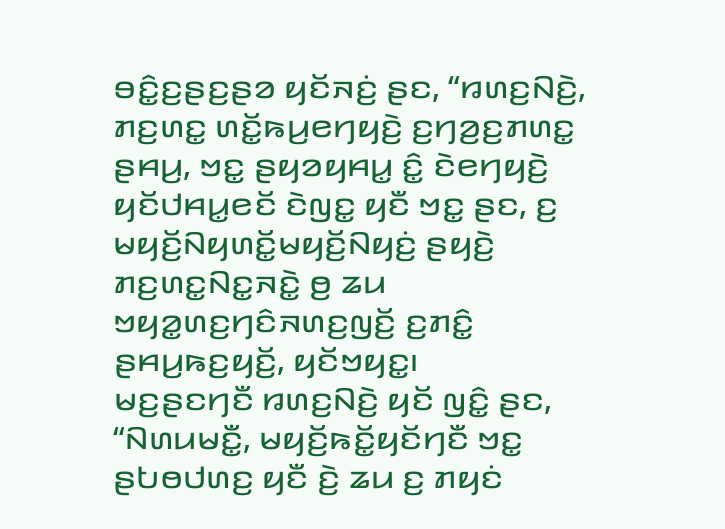ꤋꤢꤨ꤭ꤢ꤬ꤔꤢ꤬ꤔꤤ ꤟꤢꤩꤏꤢꤦ꤬ ꤔꤢ, “ꤙꤛꤢ꤬ꤡꤢꤧ꤬, ꤊꤢ꤬ꤛꤢ꤭ ꤛꤢꤩ꤭ꤒꤣ꤬ꤕꤚꤟꤢꤧ꤬ ꤢ꤬ꤚꤤ꤬ꤢ꤬ꤊꤛꤢ꤭ ꤔꤌꤣ꤬, ꤠꤢ꤭ ꤔꤟꤤꤟꤌꤣ꤭ ꤢꤨ꤭ ꤢꤧꤕꤚꤟꤢꤧ꤬ ꤟꤢꤩꤓꤌꤣ꤭ꤕꤢꤩ ꤢꤧꤜꤢ꤭ ꤟꤢꤪ ꤠꤢ꤭ ꤔꤢ, ꤢ꤬ ꤗꤟꤢꤩ꤬ꤡꤟꤛꤢꤩ꤭ꤗꤟꤢꤩ꤬ꤡꤟꤢꤦ꤬ ꤔꤟꤢꤧ꤬ ꤊꤢ꤬ꤛꤢ꤭ꤡꤢ꤭ꤏꤢꤧ꤭ ꤥ꤬ ꤘꤣ ꤠꤟꤤ꤭ꤛꤢ꤬ꤚꤢꤨꤏꤛꤢ꤬ꤜꤢꤩ꤬ ꤢ꤬ꤊꤢꤨ꤭ ꤔꤌꤣ꤬ꤒꤢ꤬ꤟꤢꤩ꤬, ꤟꤢꤩꤠꤟꤢ꤭꤯
ꤗꤢ꤬ꤔꤢꤚꤢꤪ ꤙꤛꤢ꤬ꤡꤢꤧ꤬ ꤟꤢꤩ ꤜꤢꤨ꤭ ꤔꤢ, “ꤡꤛꤣꤗꤢꤪ꤭, ꤗꤟꤢꤩ꤬ꤒꤢꤩ꤭ꤟꤢꤩꤚꤢꤪ ꤠꤢ꤭ ꤔꤝꤥꤓꤛꤢ꤬ ꤟꤢꤪ ꤢꤧ꤬ ꤘꤣ ꤢ꤬ ꤊꤟꤢꤦ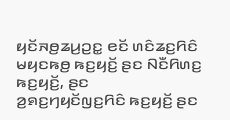ꤟꤢꤩꤏꤥ꤬ꤘꤣ꤬ꤑꤢ꤭ ꤕꤢꤩ ꤛꤢꤨꤘꤢ꤬ꤖꤢꤨ ꤗꤟꤢꤒꤥ꤬ ꤒꤢ꤬ꤟꤢꤩ꤬ ꤔꤢ ꤡꤢꤪꤖꤛꤢ꤬ ꤒꤢ꤬ꤟꤢꤩ꤬, ꤔꤢ ꤤ꤬ꤎꤢ꤬ꤚꤟꤢꤩꤜꤢ꤬ꤖꤢꤨ ꤒꤢ꤬ꤟꤢꤩ꤬ ꤔꤢ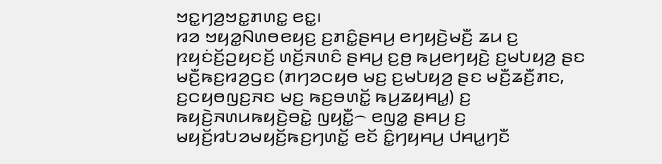ꤠꤢ꤭ꤚꤤ꤬ꤠꤢ꤭ꤊꤛꤢ꤭ ꤕꤢ꤭꤯
ꤙꤤ ꤠꤟꤤ꤭ꤡꤛꤥꤕꤟꤢ꤬ ꤢ꤬ꤊꤢꤨ꤭ꤔꤌꤣ꤬ ꤕꤚꤟꤢꤧ꤬ꤗꤢꤪ꤬ ꤘꤣ ꤢ꤬ ꤐꤟꤢꤦꤢꤩ꤬ꤑꤟꤢꤢꤩ꤬ ꤛꤢꤩ꤬ꤏꤛꤢꤨ ꤔꤌꤣ꤬ ꤢ꤬ꤥ꤬ ꤒꤣ꤬ꤕꤚꤟꤢꤧ꤬ ꤢ꤬ꤗꤝꤟꤤ꤬ ꤔꤢ ꤗꤢꤪ꤬ꤒꤢ꤬ꤙꤤ꤬ꤞꤢ (ꤊꤚꤤꤍꤟꤥ ꤗꤢ꤬ ꤢ꤬ꤗꤝꤟꤤ꤬ ꤔꤢ ꤗꤢꤪ꤬ꤘꤢꤪ꤬ꤊꤢ, ꤢ꤬ꤍꤟꤥꤜꤢ꤬ꤏꤢ ꤗꤢ꤬ ꤒꤢ꤬ꤋꤛꤢꤩ꤭ ꤒꤣ꤬ꤘꤟꤌꤣ꤭) ꤢ꤬ ꤒꤟꤢꤧ꤬ꤏꤛꤣꤒꤟꤢꤧ꤬ꤋꤢꤧ꤭ ꤜꤟꤢꤪ꤭꤮ ꤕꤜꤤ꤭ ꤔꤌꤣ꤬ ꤢ꤬ ꤗꤟꤢꤩ꤬ꤙꤝꤤꤗꤟꤢꤩ꤬ꤒꤢ꤬ꤚꤛꤢꤩ꤭ ꤕꤢꤩ ꤢꤨ꤭ꤚꤟꤌꤣ꤬ ꤓꤌꤣ꤭ꤚꤢꤪ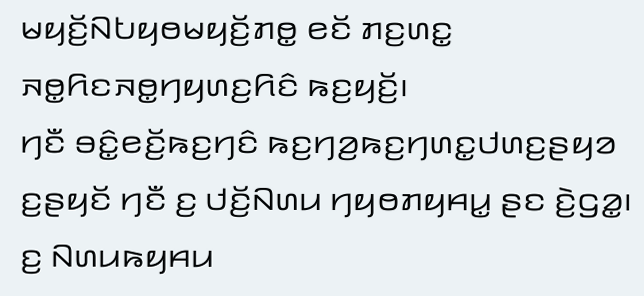ꤗꤟꤢꤩ꤬ꤡꤝꤟꤥꤗꤟꤢꤩ꤬ꤊꤥ꤭ ꤕꤢꤩ ꤊꤢ꤬ꤛꤢ꤭ ꤏꤥ꤭ꤖꤢꤏꤥ꤭ꤚꤟꤛꤢ꤬ꤖꤢꤨ ꤒꤢ꤬ꤟꤢꤩ꤬꤯
ꤚꤢꤪ ꤋꤢꤨ꤭ꤕꤢꤩ꤬ꤒꤢ꤬ꤚꤢꤨ ꤒꤢ꤬ꤚꤤ꤬ꤒꤢ꤬ꤚꤛꤢ꤭ꤓꤛꤢ꤬ꤔꤟꤤ ꤢ꤬ꤔꤟꤢꤩ ꤚꤢꤪ ꤢ꤬ ꤓꤢꤩ꤬ꤡꤛꤣ ꤚꤟꤥꤊꤟꤌꤣ꤭ ꤔꤢ ꤢꤧ꤬ꤞꤤ꤭꤯ ꤢ꤬ ꤡꤛꤣꤒꤟꤌꤣ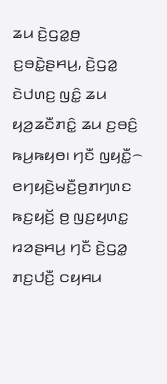ꤘꤣ ꤢꤧ꤬ꤞꤤ꤭ꤥ꤬ ꤢ꤬ꤋꤢꤧ꤭ꤔꤌꤣ꤬, ꤢꤧ꤬ꤞꤤ꤭ ꤢꤧꤓꤛꤢ꤬ ꤜꤢꤨ꤭ ꤘꤣ ꤟꤤ꤬ꤘꤢꤪꤊꤢꤨ꤭ ꤘꤣ ꤢ꤬ꤋꤢꤨ꤬ ꤒꤣ꤬ꤒꤟꤥ꤯ ꤚꤢꤪ ꤜꤟꤢꤪ꤭꤮ ꤕꤚꤟꤢꤧ꤬ꤗꤢꤪ꤬ꤥ꤬ꤊꤚꤛꤢ ꤒꤢ꤬ꤟꤢꤩ꤬ ꤥ꤬ ꤜꤢ꤬ꤟꤛꤢ꤭ ꤙꤤꤔꤌꤣ꤬ ꤚꤢꤪ ꤢꤧ꤬ꤞꤤ꤭ ꤊꤢ꤬ꤓꤢꤪ꤬ ꤍꤟꤌꤣ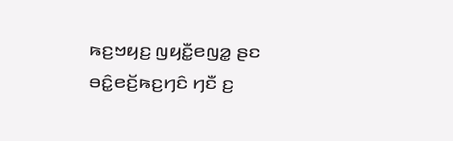ꤒꤢ꤬ꤠꤟꤢ꤬ ꤜꤟꤢꤪ꤭ꤕꤜꤤ꤭ ꤔꤢ ꤋꤢꤨ꤭ꤕꤢꤩ꤬ꤒꤢ꤬ꤚꤢꤨ ꤚꤢꤪ ꤢ꤬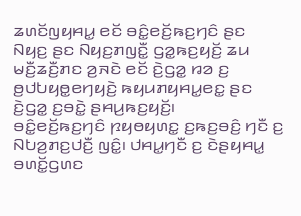ꤘꤛꤢꤩꤜꤟꤌꤣ꤭ ꤕꤢꤩ ꤋꤢꤨ꤭ꤕꤢꤩ꤬ꤒꤢ꤬ꤚꤢꤨ ꤔꤢ ꤡꤟꤢ꤬ ꤔꤢ ꤡꤟꤢ꤬ꤊꤜꤢꤪ꤭ ꤞꤤ꤭ꤒꤢ꤬ꤟꤢꤩ꤬ ꤘꤣ ꤗꤢꤪ꤬ꤘꤢꤪ꤬ꤊꤢ ꤤ꤬ꤏꤢꤧ ꤕꤢꤩ ꤢꤧ꤬ꤞꤤ꤭ ꤙꤤ ꤢ꤬ ꤥ꤬ꤓꤝꤟꤥ꤭ꤕꤚꤟꤢꤧ꤬ ꤒꤟꤣꤊꤟꤌꤣ꤭ꤕꤢ꤭ ꤔꤢ ꤢꤧ꤬ꤞꤤ꤭ ꤢ꤬ꤋꤢꤧ꤭ ꤔꤌꤣ꤬ꤒꤢ꤬ꤟꤢꤩ꤬꤯
ꤋꤢꤨ꤭ꤕꤢꤩ꤬ꤒꤢ꤬ꤚꤢꤨ ꤐꤟꤥꤟꤛꤢ꤭ ꤢ꤬ꤒꤢ꤬ꤋꤢꤨ꤬ ꤚꤢꤪ ꤢ꤬ ꤡꤝꤤ꤬ꤊꤢ꤬ꤓꤢꤪ꤬ ꤜꤢꤨ꤭꤯ ꤓꤌꤣ꤭ꤚꤢꤪ ꤢ꤬ ꤢꤧꤔꤟꤌꤣ꤭ ꤋꤛꤢꤩ꤭ꤞꤛꤢ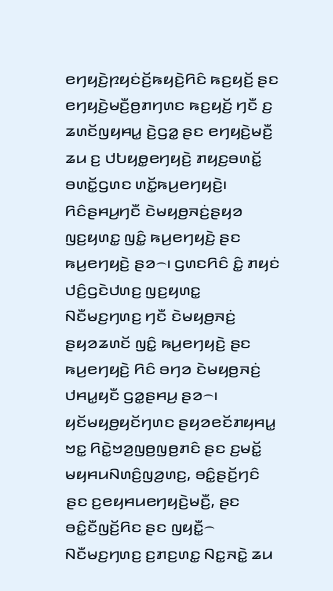ꤕꤚꤟꤢꤧ꤬ꤐꤟꤢꤦꤢꤩ꤬ꤒꤟꤢꤧ꤬ꤖꤢꤨ ꤒꤢ꤬ꤟꤢꤩ꤬ ꤔꤢ ꤕꤚꤟꤢꤧ꤬ꤗꤢꤪ꤬ꤥ꤬ꤊꤚꤛꤢ ꤒꤢ꤬ꤟꤢꤩ꤬ ꤚꤢꤪ ꤢ꤬ ꤘꤛꤢꤩꤜꤟꤌꤣ꤭ ꤢꤧ꤬ꤞꤤ꤭ ꤔꤢ ꤕꤚꤟꤢꤧ꤬ꤗꤢꤪ꤬ ꤘꤣ ꤢ꤬ ꤓꤝꤟꤥ꤭ꤕꤚꤟꤢꤧ꤬ ꤊꤟꤢ꤬ꤋꤛꤢꤩ꤭ ꤋꤛꤢꤩ꤭ꤞꤛꤢ ꤛꤢꤩ꤭ꤒꤣ꤬ꤕꤚꤟꤢꤧ꤬꤯
ꤖꤢꤨꤔꤌꤣ꤬ꤚꤢꤪ ꤢꤧꤗꤟꤥ꤬ꤏꤢꤦ꤬ꤔꤟꤤ ꤜꤢ꤬ꤟꤛꤢ꤭ ꤜꤢꤨ꤭ ꤒꤣ꤬ꤕꤚꤟꤢꤧ꤬ ꤔꤢ ꤒꤣ꤬ꤕꤚꤟꤢꤧ꤬ ꤔꤤ꤮꤯ ꤞꤛꤢꤖꤢꤨ ꤢꤨ꤭ ꤊꤟꤢꤦ ꤓꤢꤨ꤬ꤞꤢꤧꤓꤛꤢ꤬ ꤜꤢ꤬ꤟꤛꤢ꤭ ꤡꤢꤪꤗꤢ꤬ꤚꤛꤢ꤬ ꤚꤢꤪ ꤢꤧꤗꤟꤥ꤬ꤏꤢꤦ꤬ ꤔꤟꤤꤘꤛꤢꤩ ꤜꤢꤨ꤭ ꤒꤣ꤬ꤕꤚꤟꤢꤧ꤬ ꤔꤢ ꤒꤣ꤬ꤕꤚꤟꤢꤧ꤬ ꤖꤢꤨ ꤋꤚꤤ ꤢꤧꤗꤟꤥ꤬ꤏꤢꤦ꤬ ꤓꤌꤣ꤭ꤟꤢꤪ ꤞꤤ꤭ꤔꤌꤣ꤬ ꤔꤤ꤮꤯
ꤟꤢꤩꤗꤟꤥ꤬ꤟꤢꤩꤚꤛꤢ ꤔꤟꤤꤕꤢꤩꤊꤟꤌꤣ꤭ ꤠꤢ꤭ ꤖꤢꤧ꤭ꤠꤤ꤬ꤜꤥ꤬ꤜꤥ꤬ꤊꤢꤨ ꤔꤢ ꤢ꤬ꤗꤢꤩ꤭ ꤗꤟꤌꤣꤡꤛꤢꤨ꤬ꤜꤤ꤬ꤛꤢ꤬, ꤋꤢꤨ꤭ꤔꤢꤩ꤬ꤚꤢꤨ ꤔꤢ ꤢ꤬ꤕꤟꤌꤣꤕꤚꤟꤢꤧ꤬ꤗꤢꤪ꤬, ꤔꤢ ꤋꤢꤨ꤭ꤢꤪꤜꤢꤩ꤬ꤖꤢ ꤔꤢ ꤜꤟꤢꤪ꤭꤮ ꤡꤢꤪꤗꤢ꤬ꤚꤛꤢ꤬ ꤢ꤬ꤊꤢ꤬ꤛꤢ꤭ ꤡꤢ꤭ꤏꤢꤧ꤭ ꤘꤣ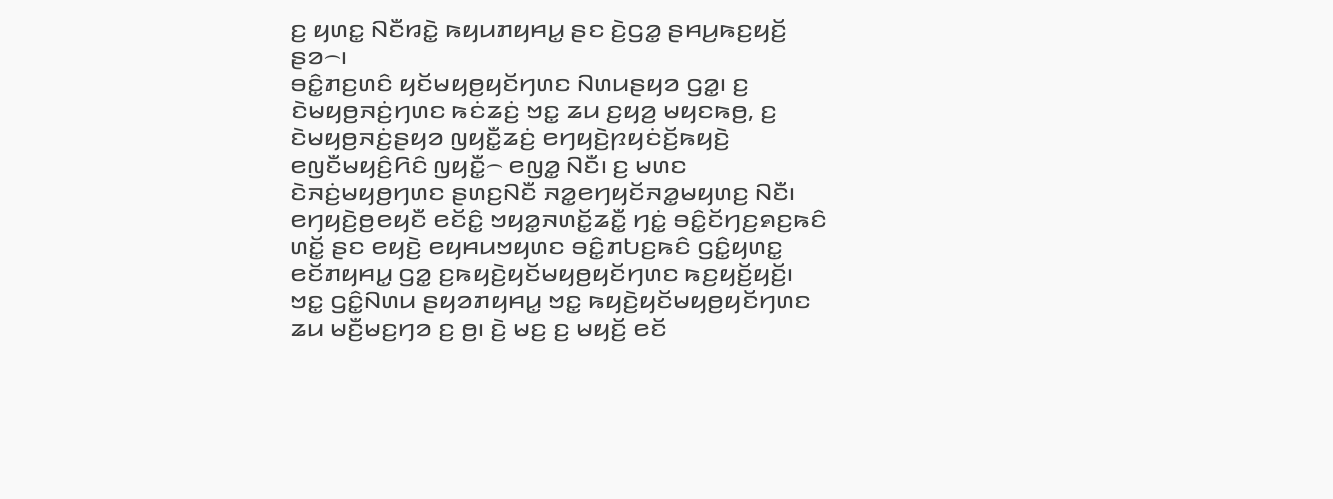ꤢ꤬ ꤟꤛꤢ꤭ ꤡꤢꤪꤙꤢꤧ꤭ ꤒꤟꤣꤊꤟꤌꤣ꤭ ꤔꤢ ꤢꤧ꤬ꤞꤤ꤭ ꤔꤌꤣ꤬ꤒꤢ꤬ꤟꤢꤩ꤬ ꤔꤤ꤮꤯
ꤋꤢꤨ꤭ꤊꤢ꤬ꤛꤢꤨ ꤟꤢꤩꤗꤟꤥ꤬ꤟꤢꤩꤚꤛꤢ ꤡꤛꤣꤔꤟꤤ ꤞꤤ꤭꤯ ꤢ꤬ ꤢꤧꤗꤟꤥ꤬ꤏꤢꤦ꤬ꤚꤛꤢ ꤒꤢꤦꤘꤢꤦ꤬ ꤠꤢ꤭ ꤘꤣ ꤢ꤬ꤟꤤ꤬ ꤗꤟꤢꤒꤥ꤬, ꤢ꤬ ꤢꤧꤗꤟꤥ꤬ꤏꤢꤦ꤬ꤔꤟꤤ ꤜꤟꤢꤪ꤭ꤘꤢꤦ꤬ ꤕꤚꤟꤢꤧ꤬ꤐꤟꤢꤦꤢꤩ꤬ꤒꤟꤢꤧ꤬ ꤕꤜꤢꤪꤗꤟꤢꤨ꤬ꤖꤢꤨ ꤜꤟꤢꤪ꤭꤮ ꤕꤜꤤ꤭ ꤡꤢꤪ꤯ ꤢ꤬ ꤗꤛꤢ ꤢꤧꤏꤢꤦ꤬ꤗꤟꤥ꤬ꤚꤛꤢ ꤔꤛꤢ꤬ꤡꤢꤪ ꤏꤤ꤭ꤕꤚꤟꤢꤩꤏꤤ꤭ꤗꤟꤛꤢ꤬ ꤡꤢꤪ꤯ ꤕꤚꤟꤢꤧ꤬ꤥ꤬ꤕꤟꤢꤪ ꤕꤢꤩꤢꤨ꤭ ꤠꤟꤤ꤭ꤏꤛꤢꤩ꤭ꤘꤢꤪ꤭ ꤚꤢꤦ꤭ ꤋꤢꤨ꤭ꤢꤩꤚꤢ꤬ꤎꤢ꤬ꤒꤢꤨ ꤛꤢꤩ꤭ ꤔꤢ ꤕꤟꤢꤧ꤬ ꤕꤟꤌꤣꤠꤟꤛꤢ ꤋꤢꤨ꤭ꤊꤝꤢ꤬ꤒꤢꤨ ꤞꤢꤨ꤭ꤟꤛꤢ꤭ ꤕꤢꤩꤊꤟꤌꤣ꤭ ꤞꤤ꤭ ꤢ꤬ꤒꤟꤢꤧ꤬ꤟꤢꤩꤗꤟꤥ꤬ꤟꤢꤩꤚꤛꤢ ꤒꤢ꤬ꤟꤢꤩ꤬ꤟꤢꤩ꤬꤯
ꤠꤢ꤭ ꤞꤢꤨ꤭ꤡꤛꤣ ꤔꤟꤤꤊꤟꤌꤣ꤭ ꤠꤢ꤭ ꤒꤟꤢꤧ꤬ꤟꤢꤩꤗꤟꤥ꤬ꤟꤢꤩꤚꤛꤢ ꤘꤣ ꤗꤢꤪ꤬ꤗꤢ꤬ꤚꤤ ꤢ꤬ ꤥ꤬꤯ ꤢꤧ꤬ ꤗꤢ꤬ ꤢ꤬ ꤗꤟꤢꤩ꤬ ꤕꤢꤩ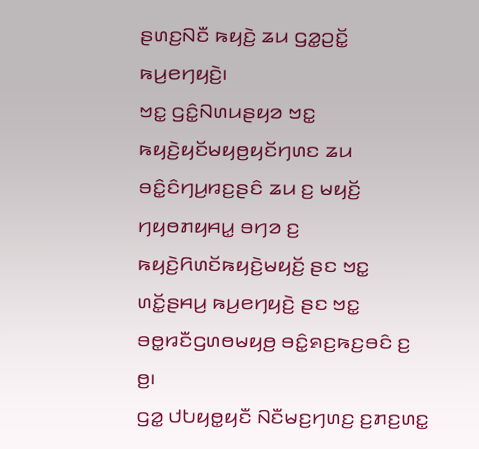ꤔꤛꤢ꤬ꤡꤢꤪ ꤒꤟꤢꤧ꤬ ꤘꤣ ꤞꤤ꤭ꤑꤢꤩ꤭ ꤒꤣ꤬ꤕꤚꤟꤢꤧ꤬꤯
ꤠꤢ꤭ ꤞꤢꤨ꤭ꤡꤛꤣꤔꤟꤤ ꤠꤢ꤭ ꤒꤟꤢꤧ꤬ꤟꤢꤩꤗꤟꤥ꤬ꤟꤢꤩꤚꤛꤢ ꤘꤣ ꤋꤢꤨ꤭ꤢꤨꤚꤣ꤬ꤙꤢ꤬ꤔꤢꤨ ꤘꤣ ꤢ꤬ ꤗꤟꤢꤩ꤬ ꤚꤟꤥꤊꤟꤌꤣ꤭ ꤋꤚꤤ ꤢ꤬ ꤒꤟꤢꤧ꤬ꤖꤛꤢꤩꤒꤟꤢꤧ꤬ꤗꤟꤢꤩ꤬ ꤔꤢ ꤠꤢ꤭ ꤛꤢꤩ꤭ꤔꤌꤣ꤬ ꤒꤣ꤬ꤕꤚꤟꤢꤧ꤬ ꤔꤢ ꤠꤢ꤭ ꤋꤥ꤭ꤙꤢꤪꤞꤛꤥꤗꤟꤥ꤬ ꤋꤢꤨ꤭ꤎꤢ꤬ꤒꤢ꤬ꤋꤢꤨ ꤢ꤬ ꤥ꤬꤯
ꤞꤤ꤭ ꤓꤝꤟꤥ꤭ꤟꤢꤪ ꤡꤢꤪꤗꤢ꤬ꤚꤛꤢ꤬ ꤢ꤬ꤊꤢ꤬ꤛꤢ꤭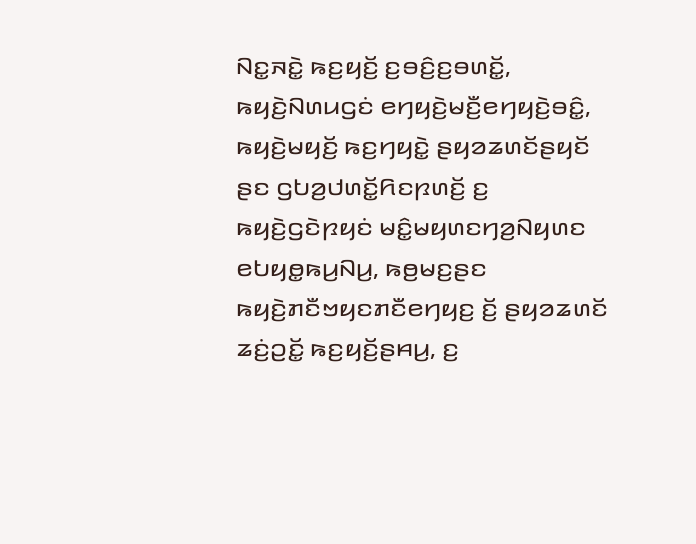ꤡꤢ꤭ꤏꤢꤧ꤭ ꤒꤢ꤬ꤟꤢꤩ꤬ ꤢ꤬ꤋꤢꤨ꤬ꤢ꤬ꤋꤛꤢꤩ꤭, ꤒꤟꤢꤧ꤬ꤡꤛꤣꤞꤢꤦ ꤕꤚꤟꤢꤧ꤬ꤗꤢꤪ꤬ꤕꤚꤟꤢꤧ꤬ꤋꤢꤨ꤭, ꤒꤟꤢꤧ꤬ꤗꤟꤢꤩ꤬ ꤒꤢ꤬ꤚꤟꤢꤧ꤭ ꤔꤟꤤꤘꤛꤢꤩꤔꤟꤢꤩ ꤔꤢ ꤞꤝꤤ꤬ꤓꤛꤢꤩ꤭ꤖꤢꤐꤛꤢꤩ꤬ ꤢ꤬ ꤒꤟꤢꤧ꤬ꤞꤢꤧꤐꤟꤢꤦ ꤗꤢꤨ꤭ꤗꤟꤛꤢꤚꤤ꤬ꤡꤟꤛꤢ ꤕꤝꤟꤥ꤭ꤒꤣ꤬ꤡꤣ꤬, ꤒꤥ꤬ꤗꤢ꤬ꤔꤢ ꤒꤟꤢꤧ꤬ꤊꤢꤪꤠꤟꤢꤊꤢꤪꤕꤚꤟꤢ꤬ ꤢꤩ꤬ ꤔꤟꤤꤘꤛꤢꤩ ꤘꤢꤦ꤬ꤑꤢꤩ꤭ ꤒꤢ꤬ꤟꤢꤩ꤬ꤔꤌꤣ꤬, ꤢ꤬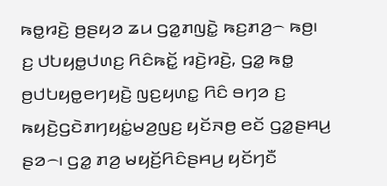ꤒꤥ꤭ꤙꤢꤧ꤬ ꤥ꤬ꤔꤟꤤ ꤘꤣ ꤞꤤ꤭ꤊꤜꤢꤧ꤭ ꤒꤢ꤬ꤊꤤ꤬꤮ ꤒꤥ꤬꤯
ꤢ꤬ ꤓꤝꤟꤥ꤭ꤓꤛꤢ꤬ ꤖꤢꤨꤒꤢꤩ꤭ ꤙꤢꤧ꤬ꤙꤢꤧ꤬, ꤞꤤ꤭ ꤒꤥ꤭ ꤥ꤬ꤓꤝꤟꤥ꤭ꤕꤚꤟꤢꤧ꤬ ꤜꤢ꤬ꤟꤛꤢ꤭ ꤖꤢꤨ ꤋꤚꤤ ꤢ꤬ ꤒꤟꤢꤧ꤬ꤞꤢꤧꤊꤚꤟꤢꤦ꤭ꤗꤤ꤬ꤜꤢ꤬ ꤟꤢꤩꤏꤥ꤬ ꤕꤢꤩ ꤞꤤ꤭ꤔꤌꤣ꤬ ꤔꤤ꤮꤯ ꤞꤤ꤭ ꤊꤤ꤬ ꤗꤟꤢꤩ꤬ꤖꤢꤨꤔꤌꤣ꤬ ꤟꤢꤩꤚꤢꤪ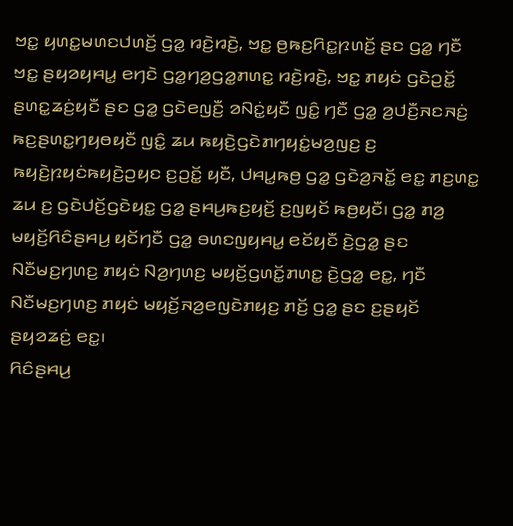ꤠꤢ꤭ ꤟꤛꤢ꤭ꤗꤛꤢꤓꤛꤢꤩ꤬ ꤞꤤ꤭ ꤙꤢꤧ꤬ꤙꤢꤧ꤬, ꤠꤢ꤭ ꤥ꤬ꤒꤢ꤬ꤖꤢ꤭ꤐꤛꤢꤩ꤬ ꤔꤢ ꤞꤤ꤭ ꤚꤢꤪ ꤠꤢ꤭ ꤔꤟꤤꤟꤌꤣ꤭ ꤕꤚꤢꤧ ꤞꤤ꤭ꤚꤤ꤬ꤞꤤ꤭ꤊꤛꤢ꤭ ꤙꤢꤧ꤬ꤙꤢꤧ꤬, ꤠꤢ꤭ ꤊꤟꤢꤦ ꤞꤢꤧꤑꤢꤩ꤭ ꤔꤛꤢ꤭ꤘꤢꤦ꤬ꤟꤢꤪ ꤔꤢ ꤞꤤ꤭ ꤞꤢꤧꤕꤜꤢꤪ꤬ ꤤꤡꤢꤦ꤭ꤟꤢꤪ ꤜꤢꤨ꤭ ꤚꤢꤪ ꤞꤤ꤭ ꤤ꤬ꤓꤢꤪ꤬ꤏꤢꤏꤢꤦ꤬ ꤒꤢ꤬ꤔꤛꤢ꤭ꤚꤟꤥꤟꤢꤪ ꤜꤢꤨ꤭ ꤘꤣ ꤒꤟꤢꤧ꤬ꤞꤢꤧꤊꤚꤟꤢꤦ꤭ꤗꤤ꤬ꤜꤢ꤬ ꤢ꤬ ꤒꤟꤢꤧ꤬ꤐꤟꤢꤦꤒꤟꤢꤧ꤬ꤑꤟꤢ ꤢ꤬ꤑꤢꤩ꤭ ꤟꤢꤪ, ꤓꤌꤣ꤭ꤒꤥ꤬ ꤞꤤ꤭ ꤞꤢꤧꤤ꤬ꤏꤢꤩ꤭ ꤕꤢ꤭ ꤊꤢ꤬ꤛꤢ꤭ ꤘꤣ ꤢ꤬ ꤞꤢꤧꤓꤢꤩ꤬ꤞꤢꤧꤟꤢ꤭ ꤞꤤ꤭ ꤔꤌꤣ꤬ꤒꤢ꤬ꤟꤢꤩ꤬ ꤢ꤬ꤜꤟꤢꤩ ꤒꤥ꤬ꤟꤢꤪ꤯ ꤞꤤ꤭ ꤊꤤ꤬ ꤗꤟꤢꤩ꤬ꤖꤢꤨꤔꤌꤣ꤬ ꤟꤢꤩꤚꤢꤪ ꤞꤤ꤭ ꤋꤛꤢꤜꤟꤌꤣ꤭ ꤕꤢꤩꤟꤢꤪ ꤢꤧ꤬ꤞꤤ꤭ ꤔꤢ ꤡꤢꤪꤗꤢ꤬ꤚꤛꤢ꤬ ꤊꤟꤢꤦ ꤡꤤ꤬ꤚꤛꤢ꤬ ꤗꤟꤢꤩ꤬ꤞꤛꤢꤩ꤭ꤊꤛꤢ꤭ ꤢꤧ꤬ꤞꤤ꤭ ꤕꤢ꤭, ꤚꤢꤪ ꤡꤢꤪꤗꤢ꤬ꤚꤛꤢ꤬ ꤊꤟꤢꤦ ꤗꤟꤢꤩ꤬ꤏꤤ꤬ꤕꤜꤢꤧꤊꤟꤢ꤬ ꤊꤢꤩ꤬ ꤞꤤ꤭ ꤔꤢ ꤢ꤬ꤔꤟꤢꤩ ꤔꤟꤤꤘꤢꤦ꤬ ꤕꤢ꤭꤯
ꤖꤢꤨꤔꤌꤣ꤬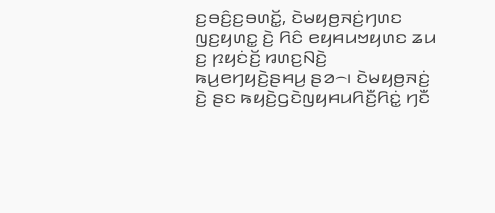ꤢ꤬ꤋꤢꤨ꤬ꤢ꤬ꤋꤛꤢꤩ꤭, ꤢꤧꤗꤟꤥ꤬ꤏꤢꤦ꤬ꤚꤛꤢ ꤜꤢ꤬ꤟꤛꤢ꤭ ꤢꤧ꤬ ꤖꤢꤨ ꤕꤟꤌꤣꤠꤟꤛꤢ ꤘꤣ ꤢ꤬ ꤐꤟꤢꤦꤢꤩ꤬ ꤙꤛꤢ꤬ꤡꤢꤧ꤬ ꤒꤣ꤬ꤕꤚꤟꤢꤧ꤬ꤔꤌꤣ꤬ ꤔꤤ꤮꤯ ꤢꤧꤗꤟꤥ꤬ꤏꤢꤦ꤬ ꤢꤧ꤬ ꤔꤢ ꤒꤟꤢꤧ꤬ꤞꤢꤧꤜꤟꤌꤣꤖꤢꤪ꤬ꤖꤢꤦ꤭ ꤚꤢꤪ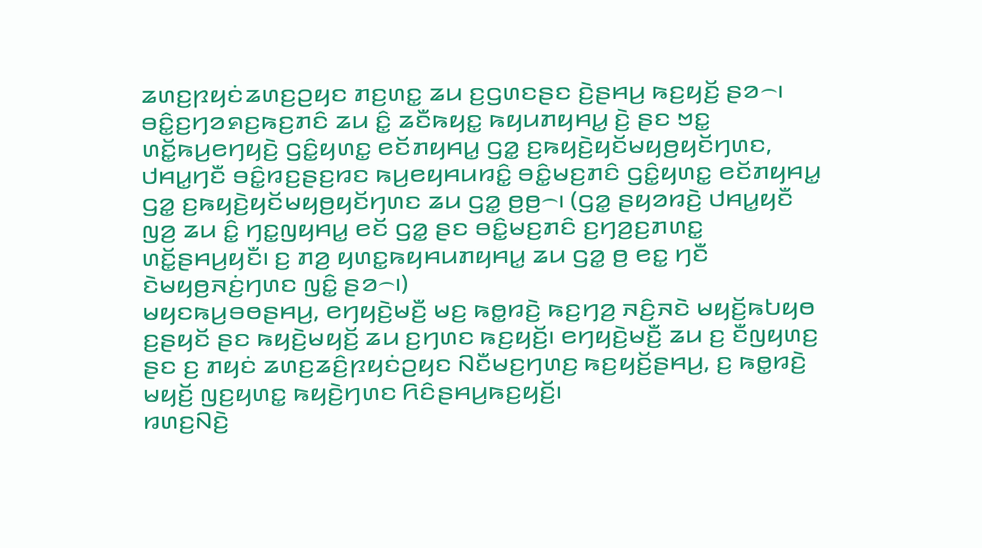ꤘꤛꤢ꤬ꤐꤟꤢꤦꤘꤛꤢ꤬ꤑꤟꤢ ꤊꤢ꤬ꤛꤢ꤭ ꤘꤣ ꤢ꤬ꤞꤛꤢꤔꤢ ꤢꤧ꤬ꤔꤌꤣ꤬ ꤒꤢ꤬ꤟꤢꤩ꤬ ꤔꤤ꤮꤯
ꤋꤢꤨ꤭ꤢ꤬ꤚꤤꤎꤢ꤬ꤒꤢ꤬ꤊꤢꤨ ꤘꤣ ꤢꤨ꤭ ꤘꤢꤪꤒꤟꤢ꤭ ꤒꤟꤣꤊꤟꤌꤣ꤭ ꤢꤧ꤬ ꤔꤢ ꤠꤢ꤭ ꤛꤢꤩ꤭ꤒꤣ꤬ꤕꤚꤟꤢꤧ꤬ ꤞꤢꤨ꤭ꤟꤛꤢ꤭ ꤕꤢꤩꤊꤟꤌꤣ꤭ ꤞꤤ꤭ ꤢ꤬ꤒꤟꤢꤧ꤬ꤟꤢꤩꤗꤟꤥ꤬ꤟꤢꤩꤚꤛꤢ, ꤓꤌꤣ꤭ꤚꤢꤪ ꤋꤢꤨ꤭ꤙꤢ꤬ꤔꤢ꤬ꤙꤢ ꤒꤣ꤬ꤕꤟꤌꤣꤙꤢꤨ꤭ ꤋꤢꤨ꤭ꤗꤢ꤬ꤊꤢꤨ ꤞꤢꤨ꤭ꤟꤛꤢ꤭ ꤕꤢꤩꤊꤟꤌꤣ꤭ ꤞꤤ꤭ ꤢ꤬ꤒꤟꤢꤧ꤬ꤟꤢꤩꤗꤟꤥ꤬ꤟꤢꤩꤚꤛꤢ ꤘꤣ ꤞꤤ꤭ ꤥ꤬ꤥ꤬꤮꤯ (ꤞꤤ꤭ ꤔꤟꤤꤙꤢꤧ꤬ ꤓꤌꤣ꤭ꤟꤢꤪ ꤜꤤ꤬ ꤘꤣ ꤢꤨ꤭ ꤚꤢ꤭ꤜꤟꤌꤣ꤭ ꤕꤢꤩ ꤞꤤ꤭ ꤔꤢ ꤋꤢꤨ꤭ꤗꤢ꤬ꤊꤢꤨ ꤢ꤬ꤚꤤ꤬ꤢ꤬ꤊꤛꤢ꤭ ꤛꤢꤩ꤭ꤔꤌꤣ꤬ꤟꤢꤪ꤯ ꤢ꤬ ꤊꤤ꤬ ꤟꤛꤢ꤭ꤒꤟꤌꤣꤊꤟꤌꤣ꤭ ꤘꤣ ꤞꤤ꤭ ꤥ꤬ ꤕꤢ꤭ ꤚꤢꤪ ꤢꤧꤗꤟꤥ꤬ꤏꤢꤦ꤬ꤚꤛꤢ ꤜꤢꤨ꤭ ꤔꤤ꤮꤯)
ꤗꤟꤢꤒꤣ꤬ꤋꤥꤔꤌꤣ꤬, ꤕꤚꤟꤢꤧ꤬ꤗꤢꤪ꤬ ꤗꤢ꤬ ꤒꤥ꤭ꤙꤢꤧ꤬ ꤒꤢ꤬ꤚꤤ꤬ ꤏꤢꤨ꤬ꤏꤢꤧ ꤗꤟꤢꤩ꤬ꤒꤝꤟꤥ ꤢ꤬ꤔꤟꤢꤩ ꤔꤢ ꤒꤟꤢꤧ꤬ꤗꤟꤢꤩ꤬ ꤘꤣ ꤢ꤬ꤚꤛꤢ ꤒꤢ꤬ꤟꤢꤩ꤬꤯ ꤕꤚꤟꤢꤧ꤬ꤗꤢꤪ꤬ ꤘꤣ ꤢ꤬ ꤢꤪꤜꤟꤛꤢ꤬ ꤔꤢ ꤢ꤬ ꤊꤟꤢꤦ ꤘꤛꤢ꤬ꤘꤢꤨ꤬ꤐꤟꤢꤦꤑꤟꤢ ꤡꤢꤪꤗꤢ꤬ꤚꤛꤢ꤬ ꤒꤢ꤬ꤟꤢꤩ꤬ꤔꤌꤣ꤬, ꤢ꤬ ꤒꤥ꤭ꤙꤢꤧ꤬ ꤗꤟꤢꤩ꤬ ꤜꤢ꤬ꤟꤛꤢ꤭ ꤒꤟꤢꤧ꤬ꤚꤛꤢ ꤖꤢꤨꤔꤌꤣ꤬ꤒꤢ꤬ꤟꤢꤩ꤬꤯
ꤙꤛꤢ꤬ꤡꤢꤧ꤬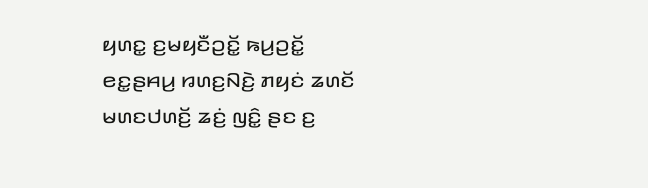ꤟꤛꤢ꤭ ꤢ꤬ꤗꤟꤢꤪꤑꤢꤩ꤭ ꤒꤣ꤬ꤑꤢꤩ꤭ ꤕꤢ꤭ꤔꤌꤣ꤬ ꤙꤛꤢ꤬ꤡꤢꤧ꤬ ꤊꤟꤢꤦ ꤘꤛꤢꤩ ꤗꤛꤢꤓꤛꤢꤩ꤬ ꤘꤢꤦ꤬ ꤜꤢꤨ꤭ ꤔꤢ ꤢ꤬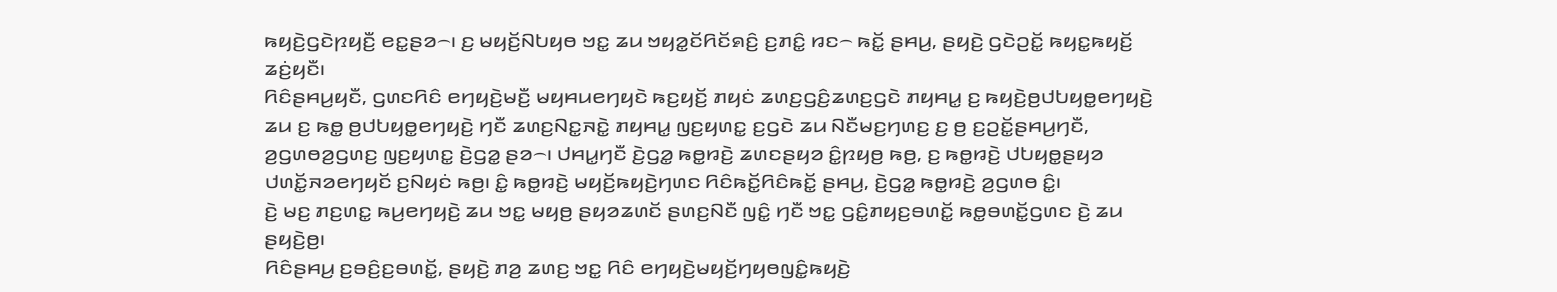ꤒꤟꤢꤧ꤬ꤞꤢꤧꤐꤟꤢꤪ꤬ ꤕꤢ꤭ꤔꤤ꤮꤯ ꤢ꤬ ꤗꤟꤢꤩ꤬ꤡꤝꤟꤥ ꤠꤢ꤭ ꤘꤣ ꤠꤟꤤ꤭ꤢꤩꤖꤢꤩꤎꤢꤨ꤬ ꤢ꤬ꤊꤢꤨ꤭ ꤙꤢ꤮ ꤒꤢꤩ꤭ ꤔꤌꤣ꤬, ꤔꤟꤢꤧ꤬ ꤞꤢꤧꤑꤢꤩ꤭ ꤒꤟꤢ꤭ꤒꤟꤢꤩ꤬ ꤘꤢꤦ꤬ꤟꤢꤪ꤯
ꤖꤢꤨꤔꤌꤣ꤬ꤟꤢꤪ, ꤞꤛꤢꤖꤢꤨ ꤕꤚꤟꤢꤧ꤬ꤗꤢꤪ꤬ ꤗꤟꤌꤣꤕꤚꤟꤢꤧ ꤒꤢ꤬ꤟꤢꤩ꤬ ꤊꤟꤢꤦ ꤘꤛꤢ꤬ꤞꤢꤨ꤬ꤘꤛꤢ꤬ꤞꤢꤧ ꤊꤟꤌꤣ꤭ ꤢ꤬ ꤒꤟꤢꤧ꤬ꤥ꤬ꤓꤝꤟꤥ꤭ꤕꤚꤟꤢꤧ꤬ ꤘꤣ ꤢ꤬ ꤒꤥ꤭ ꤥ꤬ꤓꤝꤟꤥ꤭ꤕꤚꤟꤢꤧ꤬ ꤚꤢꤪ ꤘꤛꤢ꤬ꤡꤢ꤭ꤏꤢꤧ꤭ ꤊꤟꤌꤣ꤭ ꤜꤢ꤬ꤟꤛꤢ꤭ ꤢ꤬ꤞꤢꤧ ꤘꤣ ꤡꤢꤪꤗꤢ꤬ꤚꤛꤢ꤬ ꤢ꤬ ꤥ꤬ ꤢ꤬ꤑꤢꤩ꤭ꤔꤌꤣ꤬ꤚꤢꤪ, ꤤ꤬ꤞꤛꤥꤤ꤬ꤞꤛꤢ꤬ ꤜꤢ꤬ꤟꤛꤢ꤭ ꤢꤧ꤬ꤞꤤ꤭ ꤔꤤ꤮꤯ ꤓꤌꤣ꤭ꤚꤢꤪ ꤢꤧ꤬ꤞꤤ꤭ ꤒꤥ꤭ꤙꤢꤧ꤬ ꤘꤛꤢꤔꤟꤤ ꤢꤨ꤭ꤐꤟꤥ꤬ ꤒꤥ꤬, ꤢ꤬ ꤒꤥ꤭ꤙꤢꤧ꤬ ꤓꤝꤟꤥ꤭ꤔꤟꤤ ꤓꤛꤢꤩ꤭ꤏꤤꤕꤚꤟꤢꤩ ꤢ꤬ꤡꤟꤢꤦ ꤒꤥ꤬꤯ ꤢꤨ꤭ ꤒꤥ꤭ꤙꤢꤧ꤬ ꤗꤟꤢꤩ꤬ꤒꤟꤢꤧ꤬ꤚꤛꤢ ꤖꤢꤨꤒꤢꤩ꤭ꤖꤢꤨꤒꤢꤩ꤭ ꤔꤌꤣ꤬, ꤢꤧ꤬ꤞꤤ꤭ ꤒꤥ꤭ꤙꤢꤧ꤬ ꤤ꤬ꤞꤛꤥ ꤢꤨ꤭꤯
ꤢꤧ꤬ ꤗꤢ꤬ ꤊꤢ꤬ꤛꤢ꤭ ꤒꤣ꤬ꤕꤚꤟꤢꤧ꤬ ꤘꤣ ꤠꤢ꤭ ꤗꤟꤥ꤬ ꤔꤟꤤꤘꤛꤢꤩ ꤔꤛꤢ꤬ꤡꤢꤪ ꤜꤢꤨ꤭ ꤚꤢꤪ ꤠꤢ꤭ ꤞꤢꤨ꤭ꤊꤟꤢ꤬ꤋꤛꤢꤩ꤭ ꤒꤥ꤭ꤋꤛꤢꤩ꤭ꤞꤛꤢ ꤢꤧ꤬ ꤘꤣ ꤔꤟꤢꤧ꤬ꤥ꤬꤯
ꤖꤢꤨꤔꤌꤣ꤬ ꤢ꤬ꤋꤢꤨ꤬ꤢ꤬ꤋꤛꤢꤩ꤭, ꤔꤟꤢꤧ꤬ ꤊꤤ꤬ ꤘꤛꤢ꤬ ꤠꤢ꤭ ꤖꤢꤨ ꤕꤚꤟꤢꤧ꤬ꤗꤟꤢꤩ꤬ꤚꤟꤥꤜꤢꤨ꤭ꤒꤟꤢꤧ꤬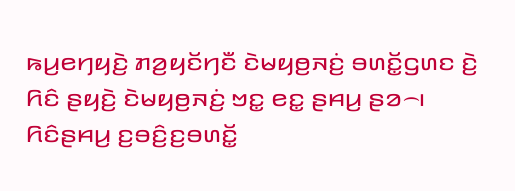ꤒꤣ꤬ꤕꤚꤟꤢꤧ꤬ ꤊꤤ꤬ꤟꤢꤩꤚꤢꤪ ꤢꤧꤗꤟꤥ꤬ꤏꤢꤦ꤬ ꤋꤛꤢꤩ꤭ꤞꤛꤢ ꤢꤧ꤬ ꤖꤢꤨ ꤔꤟꤢꤧ꤬ ꤢꤧꤗꤟꤥ꤬ꤏꤢꤦ꤬ ꤠꤢ꤭ ꤕꤢ꤭ ꤔꤌꤣ꤬ ꤔꤤ꤮꤯
ꤖꤢꤨꤔꤌꤣ꤬ ꤢ꤬ꤋꤢꤨ꤬ꤢ꤬ꤋꤛꤢꤩ꤭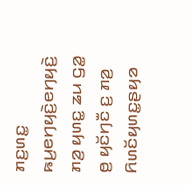ꤊꤢ꤬ꤛꤢ꤭ ꤒꤣ꤬ꤕꤚꤟꤢꤧ꤬ꤕꤚꤟꤢꤧ꤬ ꤊꤤ꤬ ꤟꤛꤢ꤭ ꤘꤣ ꤞꤤ꤭ ꤥ꤬ ꤟꤢꤩꤚꤢꤪ ꤢ꤬ ꤊꤤ꤬ ꤖꤛꤢꤩꤟꤛꤢ꤭ꤔꤟꤤ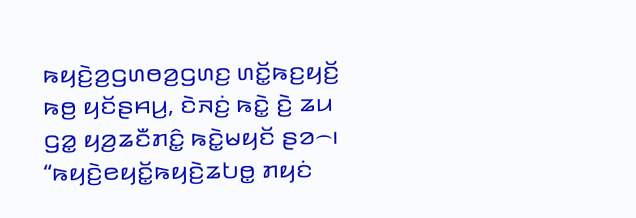ꤒꤟꤢꤧ꤬ꤤ꤬ꤞꤛꤥꤤ꤬ꤞꤛꤢ꤬ ꤛꤢꤩ꤭ꤒꤢ꤬ꤟꤢꤩ꤬ ꤒꤥ꤬ ꤟꤢꤩꤔꤌꤣ꤬, ꤢꤧꤏꤢꤦ꤬ ꤒꤢꤧ꤭ ꤢꤧ꤬ ꤘꤣ ꤞꤤ꤭ ꤟꤤ꤬ꤘꤢꤪꤊꤢꤨ꤭ ꤒꤢꤧ꤭ꤗꤟꤢꤩ ꤔꤤ꤮꤯ “ꤒꤟꤢꤧ꤬ꤕꤟꤢꤩ꤭ꤒꤟꤢꤧ꤬ꤘꤝꤥ꤭ ꤊꤟꤢꤦ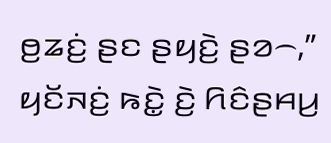ꤥ꤬ꤘꤢꤦ꤬ ꤔꤢ ꤔꤟꤢꤧ꤬ ꤔꤤ꤮,” ꤟꤢꤩꤏꤢꤦ꤬ ꤒꤢꤧ꤭ ꤢꤧ꤬ ꤖꤢꤨꤔꤌꤣ꤬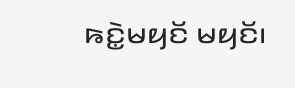ꤒꤢꤧ꤭ꤗꤟꤢꤩ ꤗꤟꤢꤩ꤯